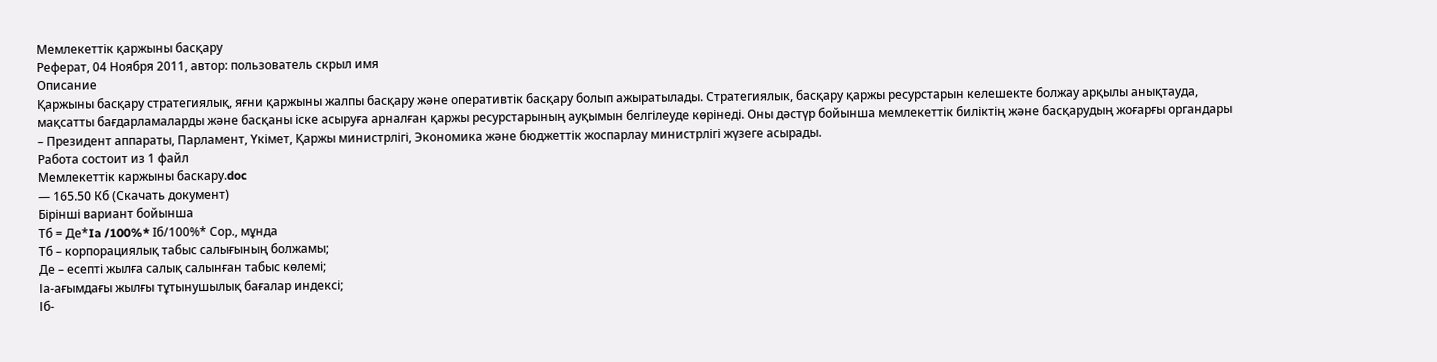Мемлекеттік қаржыны басқару
Реферат, 04 Ноября 2011, автор: пользователь скрыл имя
Описание
Қаржыны басқару стратегиялық, яғни қаржыны жалпы басқару және оперативтік басқару болып ажыратылады. Стратегиялык, басқару қаржы ресурстарын келешекте болжау арқылы анықтауда, мақсатты бағдарламаларды және басқаны іске асыруға арналған қаржы ресурстарының ауқымын белгілеуде көрінеді. Оны дәстүр бойынша мемлекеттік биліктің және басқарудың жоғарғы органдары – Президент аппараты, Парламент, Үкімет, Қаржы министрлігі, Экономика және бюджеттік жоспарлау министрлігі жүзеге асырады.
Работа состоит из 1 файл
Мемлекеттік каржыны баскару.doc
— 165.50 Кб (Скачать документ)
Бірінші вариант бойынша
Тб = Де*Ia /100%* Iб/100%* Сор., мұнда
Тб – корпорациялық табыс салығының болжамы;
Де – есепті жылға салық салынған табыс көлемі;
Іа-ағымдағы жылғы тұтынушылық бағалар индексі;
Іб-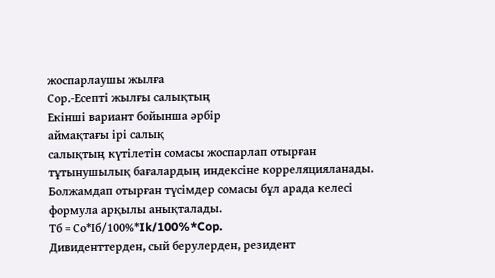жоспарлаушы жылға
Сор.-Есепті жылғы салықтың
Екінші вариант бойынша әрбір
аймақтағы ірі салық
салықтың күтілетін сомасы жоспарлап отырған тұтынушылық бағалардың индексіне корреляцияланады. Болжамдап отырған түсімдер сомасы бұл арада келесі формула арқылы анықталады.
Тб = Со*Iб/100%*Ik/100%*Cop.
Дивиденттерден, сый берулерден, резидент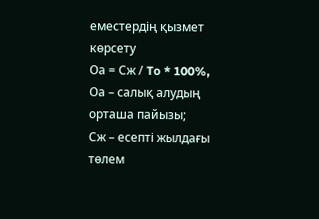еместердің қызмет көрсету
Оа = Сж / To * 100%,
Оа – салық алудың орташа пайызы;
Сж – есепті жылдағы төлем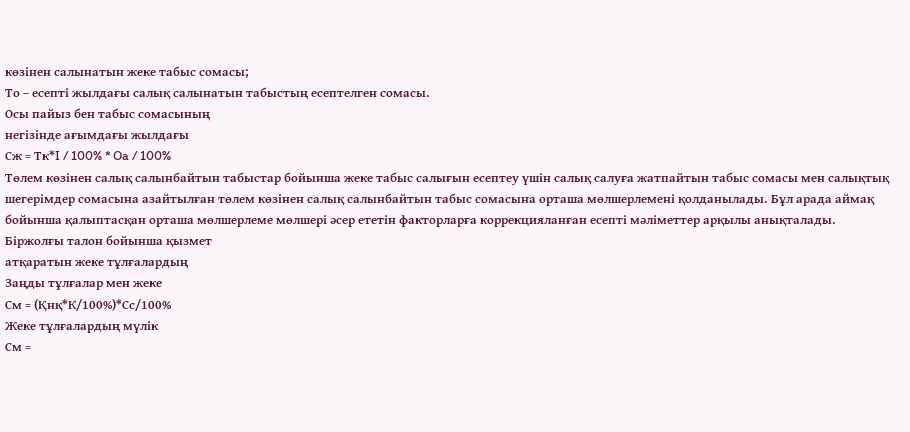көзінен салынатын жеке табыс сомасы;
То – есепті жылдағы салық салынатын табыстың есептелген сомасы.
Осы пайыз бен табыс сомасының
негізінде ағымдағы жылдағы
Сж = Тк*I / 100% * Oa / 100%
Төлем көзінен салық салынбайтын табыстар бойынша жеке табыс салығын есептеу үшін салық салуға жатпайтын табыс сомасы мен салықтық шегерімдер сомасына азайтылған төлем көзінен салық салынбайтын табыс сомасына орташа мөлшерлемені қолданылады. Бұл арада аймақ бойынша қалыптасқан орташа мөлшерлеме мөлшері әсер ететін факторларға коррекцияланған есепті мәліметтер арқылы анықталады.
Біржолғы талон бойынша қызмет
атқаратын жеке тұлғалардың
Заңды тұлғалар мен жеке
См = (Қнқ*К/100%)*Сс/100%
Жеке тұлғалардың мүлік
См =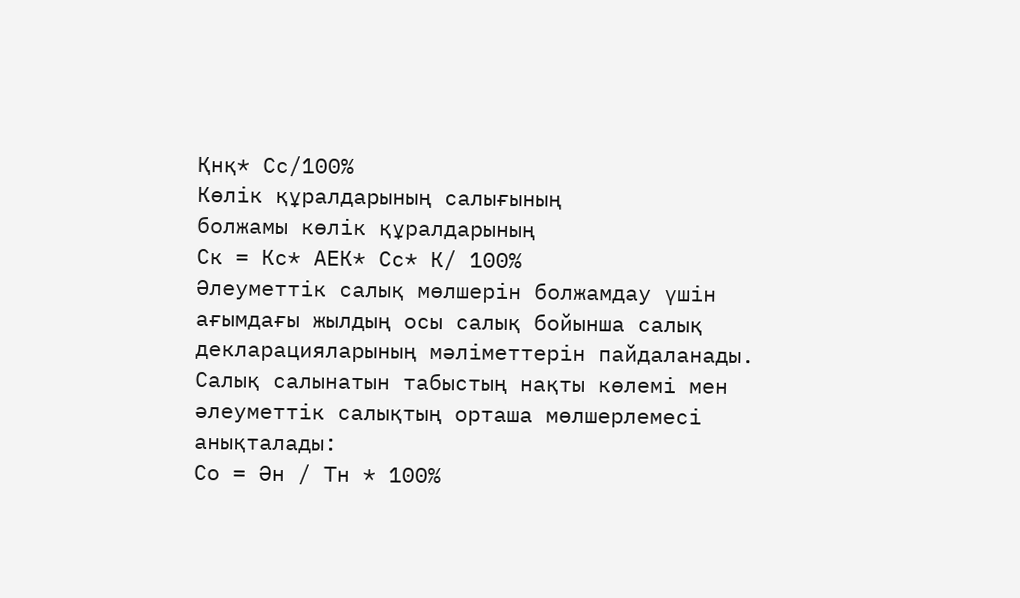Қнқ* Сс/100%
Көлік құралдарының салығының
болжамы көлік құралдарының
Ск = Кс* АЕК* Сс* К/ 100%
Әлеуметтік салық мөлшерін болжамдау үшін ағымдағы жылдың осы салық бойынша салық декларацияларының мәліметтерін пайдаланады. Салық салынатын табыстың нақты көлемі мен әлеуметтік салықтың орташа мөлшерлемесі анықталады:
Со = Ән / Тн * 100%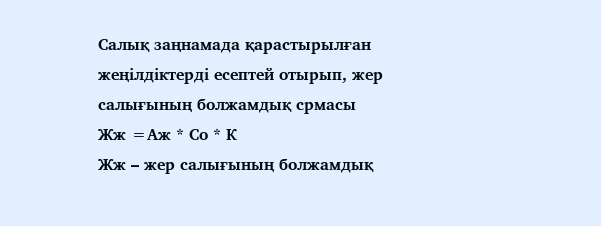Салық заңнамада қарастырылған
жеңілдіктерді есептей отырып, жер
салығының болжамдық срмасы
Жж =Аж * Со * К
Жж – жер салығының болжамдық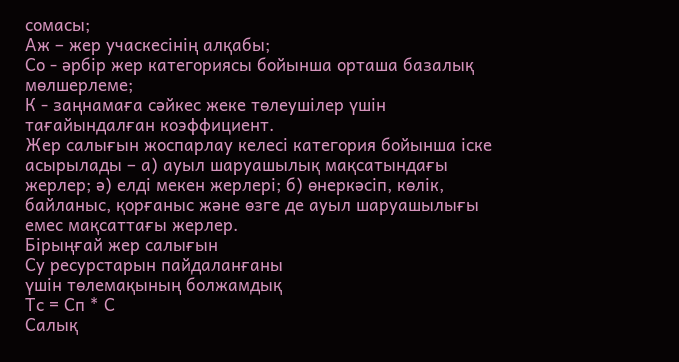сомасы;
Аж – жер учаскесінің алқабы;
Со - әрбір жер категориясы бойынша орташа базалық мөлшерлеме;
К - заңнамаға сәйкес жеке төлеушілер үшін тағайындалған коэффициент.
Жер салығын жоспарлау келесі категория бойынша іске асырылады – а) ауыл шаруашылық мақсатындағы жерлер; ә) елді мекен жерлері; б) өнеркәсіп, көлік, байланыс, қорғаныс және өзге де ауыл шаруашылығы емес мақсаттағы жерлер.
Бірыңғай жер салығын
Су ресурстарын пайдаланғаны
үшін төлемақының болжамдық
Тс = Сп * С
Салық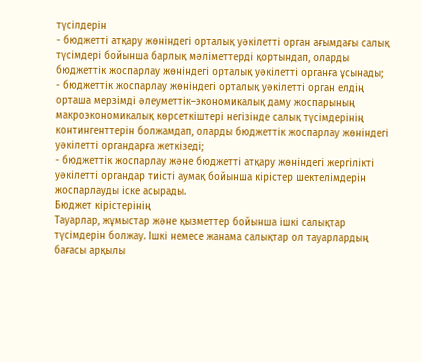түсілдерін
- бюджетті атқару жөніндегі орталық уәкілетті орган ағымдағы салық түсімдері бойынша барлық мәліметтерді қортындап, оларды бюджеттік жоспарлау жөніндегі орталық уәкілетті органға ұсынады;
- бюджеттік жоспарлау жөніндегі орталық уәкілетті орган елдің орташа мерзімді әлеуметтік–экономикалық даму жоспарының макроэкономикалық көрсеткіштері негізінде салық түсімдерінің контингенттерін болжамдап, оларды бюджеттік жоспарлау жөніндегі уәкілетті органдарға жеткізеді;
- бюджеттік жоспарлау және бюджетті атқару жөніндегі жергілікті уәкілетті органдар тиісті аумақ бойынша кірістер шектелімдерін жоспарлауды іске асырады.
Бюджет кірістерінің
Тауарлар, жұмыстар және қызметтер бойынша ішкі салықтар түсімдерін болжау. Ішкі немесе жанама салықтар ол тауарлардың бағасы арқылы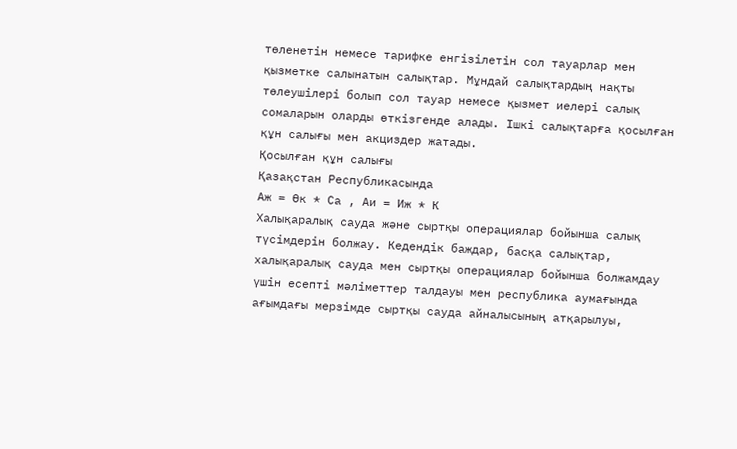төленетін немесе тарифке енгізілетін сол тауарлар мен қызметке салынатын салықтар. Мұндай салықтардың нақты төлеушілері болып сол тауар немесе қызмет иелері салық сомаларын оларды өткізгенде алады. Ішкі салықтарға қосылған құн салығы мен акциздер жатады.
Қосылған құн салығы
Қазақстан Республикасында
Аж = Өк * Са , Аи = Иж * К
Халықаралық сауда және сыртқы операциялар бойынша салық түсімдерін болжау. Кедендік баждар, басқа салықтар, халықаралық сауда мен сыртқы операциялар бойынша болжамдау үшін есепті мәліметтер талдауы мен республика аумағында ағымдағы мерзімде сыртқы сауда айналысының атқарылуы,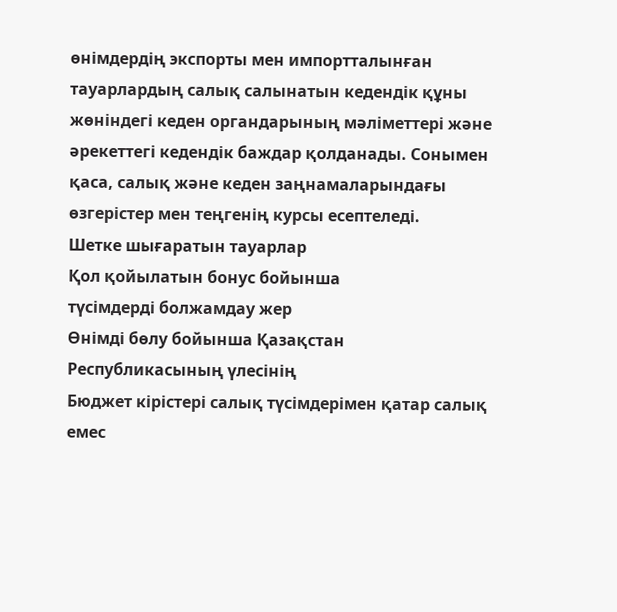өнімдердің экспорты мен импортталынған тауарлардың салық салынатын кедендік құны жөніндегі кеден органдарының мәліметтері және әрекеттегі кедендік баждар қолданады. Сонымен қаса, салық және кеден заңнамаларындағы өзгерістер мен теңгенің курсы есептеледі.
Шетке шығаратын тауарлар
Қол қойылатын бонус бойынша
түсімдерді болжамдау жер
Өнімді бөлу бойынша Қазақстан
Республикасының үлесінің
Бюджет кірістері салық түсімдерімен қатар салық емес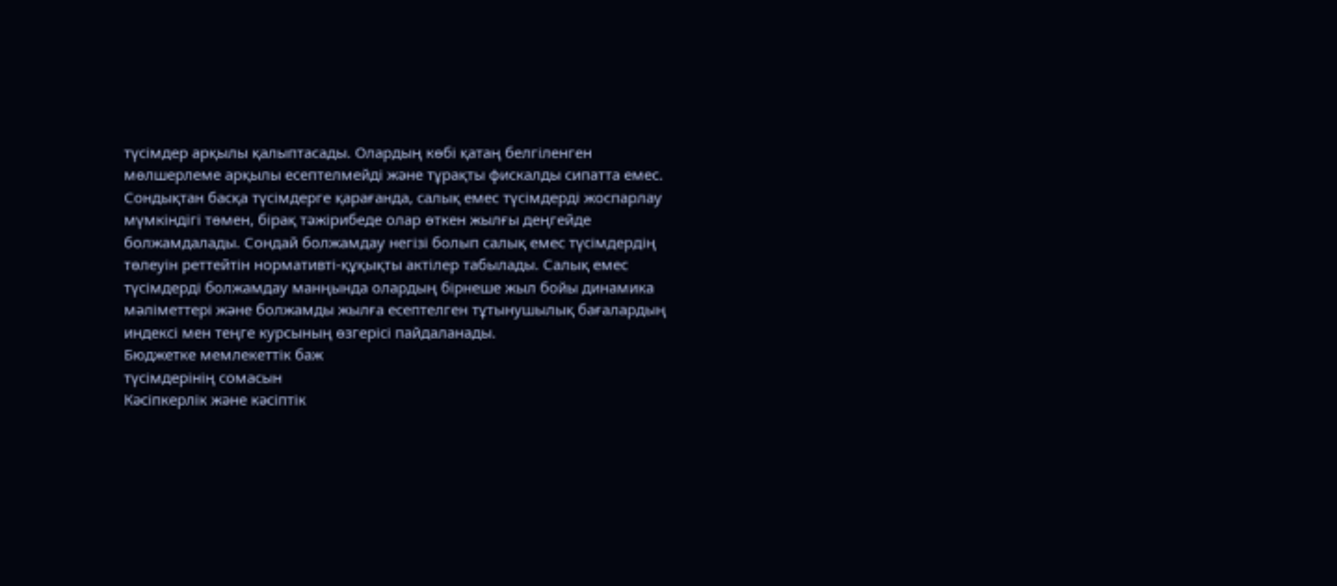түсімдер арқылы қалыптасады. Олардың көбі қатаң белгіленген мөлшерлеме арқылы есептелмейді және тұрақты фискалды сипатта емес. Сондықтан басқа түсімдерге қарағанда, салық емес түсімдерді жоспарлау мүмкіндігі төмен, бірақ тәжірибеде олар өткен жылғы деңгейде болжамдалады. Сондай болжамдау негізі болып салық емес түсімдердің төлеуін реттейтін нормативті-құқықты актілер табылады. Салық емес түсімдерді болжамдау манңында олардың бірнеше жыл бойы динамика мәліметтері және болжамды жылға есептелген тұтынушылық бағалардың индексі мен теңге курсының өзгерісі пайдаланады.
Бюджетке мемлекеттік баж
түсімдерінің сомасын
Кәсіпкерлік және кәсіптік